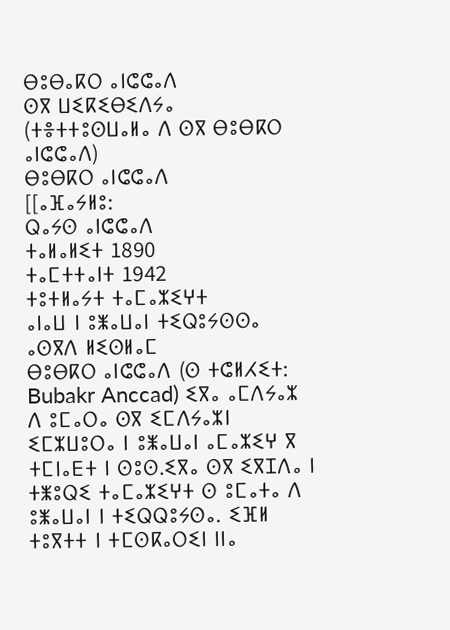ⴱⵓⴱⴰⴽⵔ ⴰⵏⵛⵛⴰⴷ
ⵙⴳ ⵡⵉⴽⵉⴱⵉⴷⵢⴰ
(ⵜⴻⵜⵜⵓⵙⵡⴰⵍⴰ ⴷ ⵙⴳ ⴱⵓⴱⴽⵔ ⴰⵏⵛⵛⴰⴷ)
ⴱⵓⴱⴽⵔ ⴰⵏⵛⵛⴰⴷ
[[ⴰⴼⴰⵢⵍⵓ:
ⵕⴰⵢⵙ ⴰⵏⵛⵛⴰⴷ
ⵜⴰⵍⴰⵍⵉⵜ 1890
ⵜⴰⵎⵜⵜⴰⵏⵜ 1942
ⵜⵓⵜⵍⴰⵢⵜ ⵜⴰⵎⴰⵣⵉⵖⵜ
ⴰⵏⴰⵡ ⵏ ⵓⵥⴰⵡⴰⵏ ⵜⵉⵕⵓⵢⵙⵙⴰ
ⴰⵙⴳⴷ ⵍⵉⵙⵍⴰⵎ
ⴱⵓⴱⴽⵔ ⴰⵏⵛⵛⴰⴷ (ⵙ ⵜⵛⵍⵃⵉⵜ: Bubakr Anccad) ⵉⴳⴰ ⴰⵎⴷⵢⴰⵣ ⴷ ⵓⵎⴰⵔⴰ ⵙⴳ ⵉⵎⴷⵢⴰⵣⵏ ⵉⵎⵣⵡⵓⵔⴰ ⵏ ⵓⵥⴰⵡⴰⵏ ⴰⵎⴰⵣⵉⵖ ⴳ ⵜⵎⵏⴰⴹⵜ ⵏ ⵙⵓⵙ.ⵉⴳⴰ ⵙⴳ ⵉⴳⵊⴷⴰ ⵏ ⵜⵥⵓⵕⵉ ⵜⴰⵎⴰⵣⵉⵖⵜ ⵙ ⵓⵎⴰⵜⴰ ⴷ ⵓⵥⴰⵡⴰⵏ ⵏ ⵜⵉⵕⵕⵓⵢⵙⴰ. ⵉⴼⵍ ⵜⵓⴳⵜⵜ ⵏ ⵜⵎⵙⴽⴰⵔⵉⵏ ⵏⵏⴰ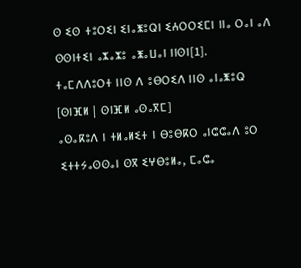ⵙ ⵉⵙ ⵜⵓⵔⵉⵏ ⵉⵏⴰⵥⵓⵕⵏ ⵉⵄⵔⵔⵉⵎⵏ ⵏⵏⴰ ⵔⴰⵏ ⴰⴷ ⵙⵙⵏⵜⵉⵏ ⴰⵣⴰⵣⵓ ⴰⵥⴰⵡⴰⵏ ⵏⵏⵙⵏ[1].
ⵜⴰⵎⴷⴷⵓⵔⵜ ⵏⵏⵙ ⴷ ⵓⴱⵔⵉⴷ ⵏⵏⵙ ⴰⵏⴰⵥⵓⵕ
[ⵙⵏⴼⵍ | ⵙⵏⴼⵍ ⴰⵙⴰⴳⵎ]
ⴰⵙⴰⴽⵓⴷ ⵏ ⵜⵍⴰⵍⵉⵜ ⵏ ⴱⵓⴱⴽⵔ ⴰⵏⵛⵛⴰⴷ ⵓⵔ ⵉⵜⵜⵢⴰⵙⵙⴰⵏ ⵙⴳ ⵉⵖⴱⵓⵍⴰ, ⵎⴰⵛⴰ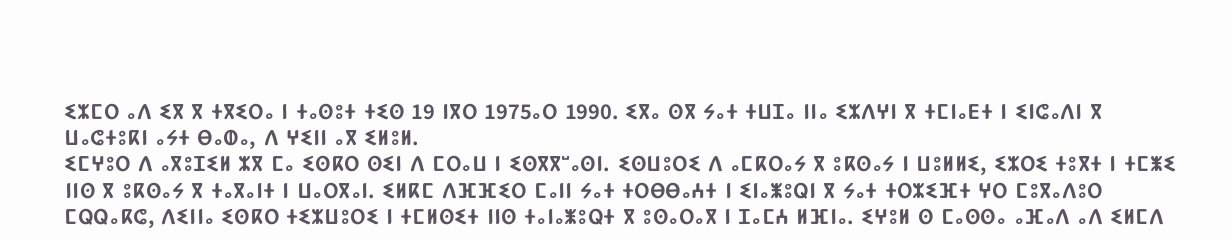ⵉⵣⵎⵔ ⴰⴷ ⵉⴳ ⴳ ⵜⴳⵉⵔⴰ ⵏ ⵜⴰⵙⵓⵜ ⵜⵉⵙ 19 ⵏⴳⵔ 1975ⴰⵔ 1990. ⵉⴳⴰ ⵙⴳ ⵢⴰⵜ ⵜⵡⵊⴰ ⵏⵏⴰ ⵉⵣⴷⵖⵏ ⴳ ⵜⵎⵏⴰⴹⵜ ⵏ ⵉⵏⵛⴰⴷⵏ ⴳ ⵡⴰⵛⵜⵓⴽⵏ ⴰⵢⵜ ⴱⴰⵀⴰ, ⴷ ⵖⵉⵏⵏ ⴰⴳ ⵉⵍⵓⵍ.
ⵉⵎⵖⵓⵔ ⴷ ⴰⴳⵓⵊⵉⵍ ⵣⴳ ⵎⴰ ⵉⵙⴽⵔ ⵙⵉⵏ ⴷ ⵎⵔⴰⵡ ⵏ ⵉⵙⴳⴳⵯⴰⵙⵏ. ⵉⵙⵡⵓⵔⵉ ⴷ ⴰⵎⴽⵔⴰⵢ ⴳ ⵓⴽⵙⴰⵢ ⵏ ⵡⵓⵍⵍⵉ, ⵉⵣⵔⵉ ⵜⵓⴳⵜ ⵏ ⵜⵎⵥⵉ ⵏⵏⵙ ⴳ ⵓⴽⵙⴰⵢ ⴳ ⵜⴰⴳⴰⵏⵜ ⵏ ⵡⴰⵔⴳⴰⵏ. ⵉⵍⴽⵎ ⴷⴼⴼⵉⵔ ⵎⴰⵏⵏ ⵢⴰⵜ ⵜⵔⴱⴱⴰⵄⵜ ⵏ ⵉⵏⴰⵥⵓⵕⵏ ⴳ ⵢⴰⵜ ⵜⵔⵣⵉⴼⵜ ⵖⵔ ⵎⵓⴳⴰⴷⵓⵔ ⵎⵕⵕⴰⴽⵛ, ⴷⵉⵏⵏⴰ ⵉⵙⴽⵔ ⵜⵉⵣⵡⵓⵔⵉ ⵏ ⵜⵎⵍⵙⵉⵜ ⵏⵏⵙ ⵜⴰⵏⴰⵥⵓⵕⵜ ⴳ ⵓⵙⴰⵔⴰⴳ ⵏ ⵊⴰⵎⵄ ⵍⴼⵏⴰ. ⵉⵖⵓⵍ ⵙ ⵎⴰⵙⵙⴰ ⴰⴼⴰⴷ ⴰⴷ ⵉⵍⵎⴷ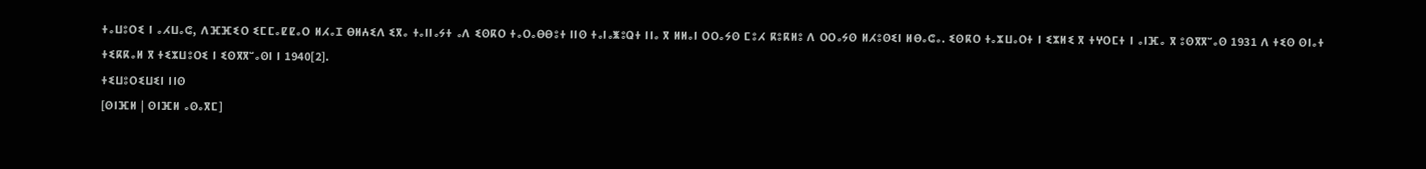ⵜⴰⵡⵓⵔⵉ ⵏ ⴰⵃⵡⴰⵛ, ⴷⴼⴼⵉⵔ ⵉⵎⵎⴰⵇⵇⴰⵔ ⵍⵃⴰⵊ ⴱⵍⵄⵉⴷ ⵉⴳⴰ ⵜⴰⵏⵏⴰⵢⵜ ⴰⴷ ⵉⵙⴽⵔ ⵜⴰⵔⴰⴱⴱⵓⵜ ⵏⵏⵙ ⵜⴰⵏⴰⵥⵓⵕⵜ ⵏⵏⴰ ⴳ ⵍⵍⴰⵏ ⵔⵔⴰⵢⵙ ⵎⵓⵃ ⴽⵓⴽⵍⵓ ⴷ ⵔⵔⴰⵢⵙ ⵍⵃⵓⵙⵉⵏ ⵍⴱⴰⵛⴰ. ⵉⵙⴽⵔ ⵜⴰⵣⵡⴰⵔⵜ ⵏ ⵉⵣⵍⵉ ⴳ ⵜⵖⵔⵎⵜ ⵏ ⴰⵏⴼⴰ ⴳ ⵓⵙⴳⴳⵯⴰⵙ 1931 ⴷ ⵜⵉⵙ ⵙⵏⴰⵜ ⵜⵉⴽⴽⴰⵍ ⴳ ⵜⵉⵣⵡⵓⵔⵉ ⵏ ⵉⵙⴳⴳⵯⴰⵙⵏ ⵏ 1940[2].
ⵜⵉⵡⵓⵔⵉⵡⵉⵏ ⵏⵏⵙ
[ⵙⵏⴼⵍ | ⵙⵏⴼⵍ ⴰⵙⴰⴳⵎ]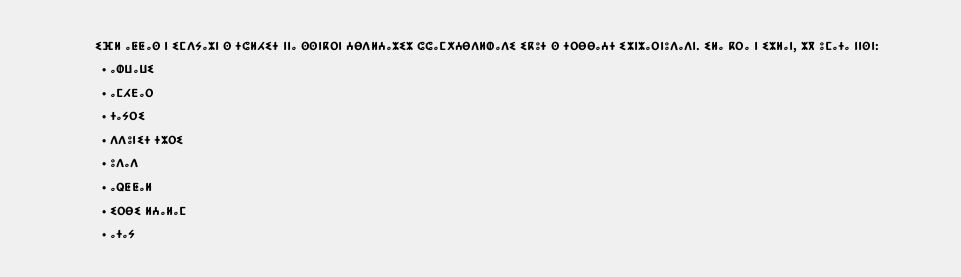ⵉⴼⵍ ⴰⵟⵟⴰⵙ ⵏ ⵉⵎⴷⵢⴰⵣⵏ ⵙ ⵜⵛⵍⵃⵉⵜ ⵏⵏⴰ ⵙⵙⵏⴽⵔⵏ ⵄⴱⴷⵍⵄⴰⵣⵉⵣ ⵛⵛⴰⵎⵅⵄⴱⴷⵍⵀⴰⴷⵉ ⵉⴽⵓⵜ ⵙ ⵜⵔⴱⴱⴰⵄⵜ ⵉⵣⵏⵣⴰⵔⵏⵓⴷⴰⴷⵏ. ⵉⵍⴰ ⴽⵔⴰ ⵏ ⵉⵣⵍⴰⵏ, ⵣⴳ ⵓⵎⴰⵜⴰ ⵏⵏⵙⵏ:
  • ⴰⵀⵡⴰⵡⵉ
  • ⴰⵎⵃⴹⴰⵔ
  • ⵜⴰⵢⵔⵉ
  • ⴷⴷⵓⵏⵉⵜ ⵜⵣⵔⵉ
  • ⵓⴷⴰⴷ
  • ⴰⵕⵟⵟⴰⵍ
  • ⵉⵔⴱⵉ ⵍⵄⴰⵍⴰⵎ
  • ⴰⵜⴰⵢ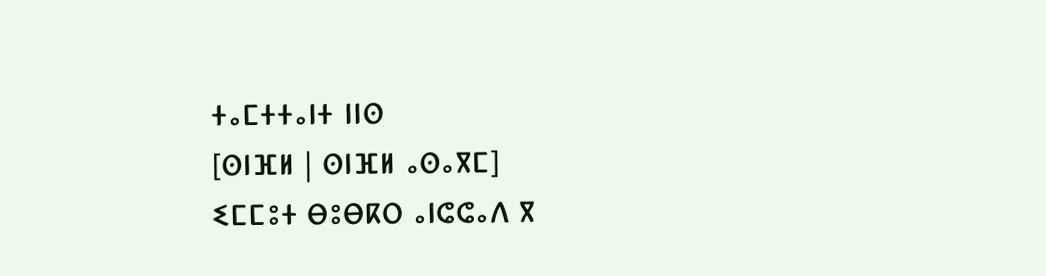ⵜⴰⵎⵜⵜⴰⵏⵜ ⵏⵏⵙ
[ⵙⵏⴼⵍ | ⵙⵏⴼⵍ ⴰⵙⴰⴳⵎ]
ⵉⵎⵎⵓⵜ ⴱⵓⴱⴽⵔ ⴰⵏⵛⵛⴰⴷ ⴳ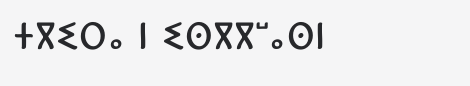ⵜⴳⵉⵔⴰ ⵏ ⵉⵙⴳⴳⵯⴰⵙⵏ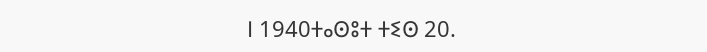ⵏ 1940ⵜⴰⵙⵓⵜ ⵜⵉⵙ 20.